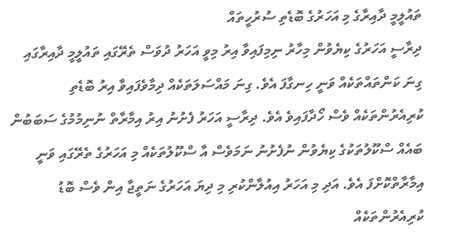ތައުލީމީ ދާއިރާގެ މި އަހަރުގެ ބޮޑެތި ސުރުހީތައް
ދިރާސީ އަހަރުގެ ކިޔެވުން މިހާރު ނިމިފައިވާ އިރު މިވީ އަހަރު ދުވަސް ތެރޭގައި ތައުލީމީ ދާއިރާގައި ގިނަ ކަންތައްތަކެއް ވަނީ ހިނގާފަ އެވެ. ގިނަ މައްސަލަތަކެއް ދިމާވެފައިވާ އިރު ބޮޑެތި ކުރިއެރުންތަކެއް ވެސް ހޯދާފައިވެ އެވެ. ދިރާސީ އަހަރު ފެށުނު އިރު އިމާރާތް ނުނިމުމުގެ ސަބަބުން ބައެއް ސްކޫލުތަކުގެ ކިޔެވުން ނުފެށުނު ނަމަވެސް އާ ސްކޫލުތަކެއް މި އަހަރުގެ ތެރޭގައި ވަނީ އިމާރާތްކޮށްފަ އެވެ. އަދި މި އަހަރު އިއުލާންކުރި މި ދިޔަ އަހަރުގެ ނަތީޖާ އިން ވެސް ބޮޑު ކުރިއެރުންތަކެއް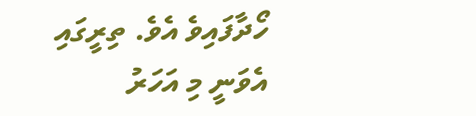ހޯދާފައިވެ އެވެ. ތިރީގައި އެވަނީ މި އަހަރު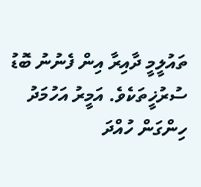ތައުލީމީ ދާއިރާ އިން ފެނުނު ބޮޑު ސުރުޚީތަކެވެ. އަމީރު އަހުމަދު ހިންގަން ހުއްދަ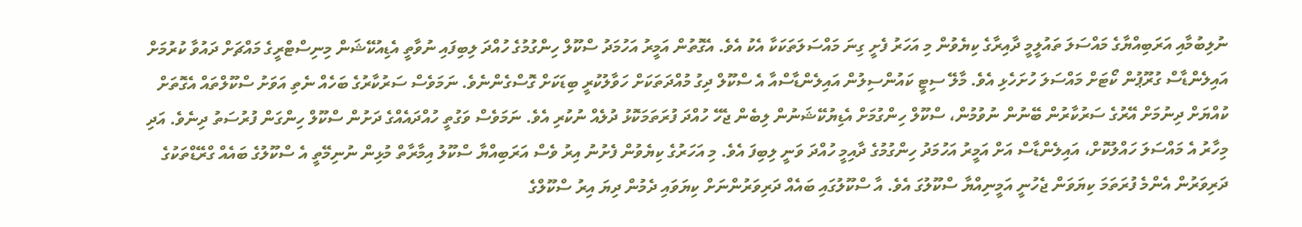ނުލިބުމާއި އަރަބިއްޔާގެ މައްސަލަ ތައުލީމީ ދާއިރާގެ ކިޔެވުން މި އަހަރު ފެށީ ގިނަ މައްސަލަތަކަކާ އެކު އެވެ. އެގޮތުން އަމީރު އަހުމަދު ސްކޫލް ހިންގުމުގެ ހުއްދަ ލިބިފައި ނުވާތީ އެޑިއުކޭޝަން މިނިސްޓްރީގެ މައްޗަށް ދައުވާ ކުރުމަށް އައިލެންޑާސް ގުރޫޕުން ކޯޓަށް މައްސަލަ ހުށަހެޅި އެވެ. މާލޭ ސިޓީ ކައުންސިލުން އައިލެންޑާސްއާ އެ ސްކޫލް ދިގު މުއްދަތަކަށް ހަވާލުކުރީ ބިޑަކަށް ގޮސްގެންނެވެ. ނަމަވެސް ސަރުކާރުގެ ބަހެއް ނެތި އަވަށު ސްކޫލްތައް އެގޮތަށް ކުއްޔަށް ދިނުމަށް އޭރުގެ ސަރުކާރުން ބޭނުން ނުވުމުން، ސްކޫލް ހިންގުމަށް އެޑިޔުކޭޝަނުން ލިބެން ޖެހޭ ހުއްދަ ފުރަތަމަކޮޅު ދުލެއް ނުކުރި އެވެ. ނަމަވެސް ވަގުތީ ހުއްދައެއްގެ ދަށުން ސްކޫލް ހިންގަން ފުރުސަތު ދިނެވެ. އަދި މިހާރު އެ މައްސަލަ ހައްލުކޮށް، އައިލެންޑާސް އަށް އަމީރު އަހުމަދު ހިންގުމުގެ ދާއިމީ ހުއްދަ ވަނީ ލިބިފަ އެވެ. މި އަހަރުގެ ކިޔެވުން ފެށުނު އިރު ވެސް އަރަބިއްޔާ ސްކޫލު އިމާރާތް މުޅިން ނުނިމޭތީ އެ ސްކޫލުގެ ބައެއް ގްރޭޑްތަކުގެ ދަރިވަރުން އެންމެ ފުރަތަމަ ކިޔަވަން ޖެހުނީ އަމީނިއްޔާ ސްކޫލުގަ އެވެ. އާ ސްކޫލުގައި ބައެއް ދަރިވަރުންނަށް ކިޔަވައި ދެމުން ދިޔަ އިރު ސްކޫލްގެ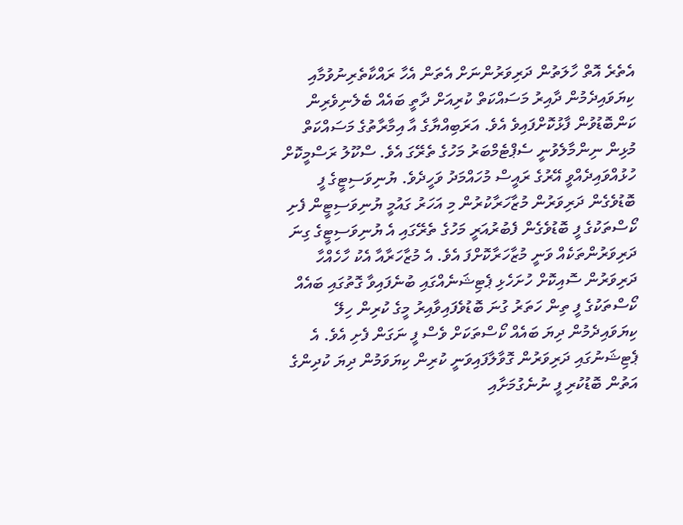އެތެރެ އޮތް ހާލަތުން ދަރިވަރުންނަށް އެތަން އެހާ ރައްކާތެރިނުވުމާއި ކިޔަވައިދެމުން ދާއިރު މަސައްކަތް ކުރިއަށް ދާތީ ބައެއް ބެލެނިވެރިން ކަންބޮޑުވުން ފާޅުކޮށްފައިވެ އެވެ. އަރަބިއްޔާގެ އާ އިމާރާތުގެ މަސައްކަތް މުޅިން ނިންމާލެވުނީ ސެޕްޓެމްބަރު މަހުގެ ތެރޭގަ އެވެ. ސްކޫލު ރަސްމީކޮށް ހުޅުއްވައިދެއްވީ އޭރުގެ ރައީސް މުހައްމަދު ވަހީދެވެ. ޔުނިވަސިޓީގެ ފީ ބޮޑުވެގެން ދަރިވަރުން މުޒާހަރާކުރުން މި އަހަރު ގައުމީ ޔުނިވަސިޓީން ފެށި ކޯސްތަކުގެ ފީ ބޮޑުވެގެން ފެބުރުއަރީ މަހުގެ ތެރޭގައި އެ ޔުނިވަސިޓީގެ ގިނަ ދަރިވަރުންތަކެއް ވަނީ މުޒާހަރާކޮށްފަ އެވެ. އެ މުޒާހަރާއާ އެކު ހާހެއްހާ ދަރިވަރުން ސޮއިކޮށް ހުށަހެޅި ޕެޓިޝަނެއްގައި ބުނެފައިވާ ގޮތުގައި ބައެއް ކޯސްތަކުގެ ފީ ތިން ހަތަރު ގުނަ ބޮޑުވެފައިވާއިރު މީގެ ކުރިން ހިލޭ ކިޔަވައިދެމުން ދިޔަ ބައެއް ކޯސްތަކަށް ވެސް ފީ ނަގަން ފެށި އެވެ. އެ ޕެޓިޝަނުގައި ދަރިވަރުން ގޮވާލާފައިވަނީ ކުރިން ކިޔަވަމުން ދިޔަ ކުދިންގެ އަތުން ބޮޑުކުރި ފީ ނުނެގުމަށާއި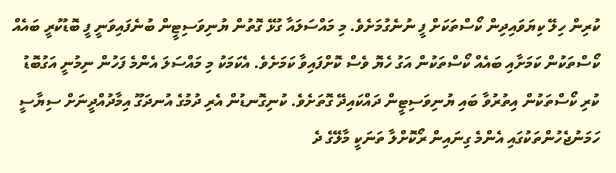ކުރިން ހިލޭ ކިޔަވައިދިން ކޯސްތަކަށް ފީ ނުނެގުމަށެވެ. މި މައްސަލައާ ގުޅޭ ގޮތުން ޔުނިވަސިޓީން ބުނެފައިވަނީ ފީ ބޮޑުކުރީ ބައެއް ކޯސްތަކުން ކަމަށާއި ބައެއް ކޯސްތަކުން އަގު ހެޔޮ ވެސް ކޮށްފައިވާ ކަމަށެވެ. އެކަމަކު މި މައްސަލަ އެންމެ ފަހުން ނިމުނީ އަގުބޮޑު ކުރި ކޯސްތަކުން އިތުރުވާ ބައި ޔުނިވަސިޓީން ދައްކައިދޭ ގޮތަށެވެ. ކުނިގޮނޑުން އެރި ދުމުގެ އުނދަގޫ އިމާދުއްދީނަށް ސިޔާސީ ހަމަނުޖެހުންތަކުގައި އެންމެ ގިނައިން ރޯކޮށްލާ ތަނަކީ މާލޭގެ ދެ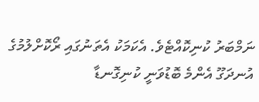ނަމްބަރު ކުނިކޮއްޓެވެ. އެކަމަކު އެތަނުގައި ރޯކޮށްލުމުގެ އުނދަގޫ އެންމެ ބޮޑުވަނީ ކުނިގޮނޑާ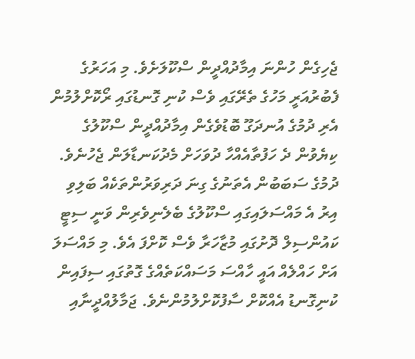ޖެހިގެން ހުންނަ އިމާދުއްދީން ސްކޫލަށެވެ. މި އަހަރުގެ ފެބުރުއަރީ މަހުގެ ތެރޭގައި ވެސް ކުނި ގޮނޑުގައި ރޯކޮށްލުމުން އެރި ދުމުގެ އުނދަގޫ ބޮޑުވެގެން އިމާދުއްދީން ސްކޫލުގެ ކިޔެވުން ދެ ހަފުތާއެއްހާ ދުވަހަށް މެދުކަނޑާލަން ޖެހުނެވެ. ދުމުގެ ސަބަބުން އެތަނުގެ ގިނަ ދަރިވަރުންތަކެއް ބަލިވި އިރު އެ މައްސަލައިގައި ސްކޫލުގެ ބެލެނިވެރިން ވަނީ ސިޓީ ކައުންސިލް ދޮށުގައި މުޒާހަރާ ވެސް ކޮށްފަ އެވެ. މި މައްސަލަ އަށް ހައްލެއް އައީ ހާއްސަ މަސައްކަތެއްގެ ގޮތުގައި ސިފައިން ކުނިގޮނޑު އެއްކޮށް ސާފުކޮށްލުމުންނެވެ. ޖަމާލުއްދީނާއި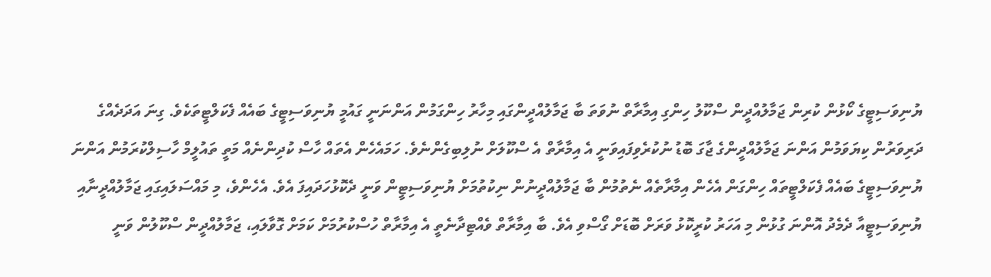ޔުނިވަސިޓީގެ ކޯޅުން ކުރިން ޖަމާލުއްދީން ސްކޫލު ހިންގި އިމާރާތް ނުވަތަ ބާ ޖަމާލުއްދީންގައި މިހާރު ހިންގަމުން އަންނަނީ ގައުމީ ޔުނިވަސިޓީގެ ބައެއް ފެކަލްޓީތަކެވެ. ގިނަ އަދަދެއްގެ ދަރިވަރުން ކިޔަވަމުން އަންނަ ޖަމާލުއްދީންގެ ޖާގަ ބޮޑު ނުކުރެވިފައިވަނީ އެ އިމާރާތް އެ ސްކޫލަށް ނުލިބިގެންނެވެ. ހަމައެހެން އެތައް ހާސް ކުދިންނެއް މަތީ ތައުލީމް ހާސިލްކުރަމުން އަންނަ ޔުނިވަސިޓީގެ ބައެއް ފެކަލްޓީތައް ހިންގަން އެހެން އިމާރާތެއް ނެތުމުން ބާ ޖަމާލުއްދީނުން ނިކުތުމަށް ޔުނިވަސިޓީން ވަނީ ދެކޮޅުހަދައިފަ އެވެ. އެހެންވެ، މި މައްސަލައިގައި ޖަމާލުއްދީނާއި ޔުނިވަސިޓީއާ ދެމެދު އޮންނަ ގުޅުން މި އަހަރު ކުރީކޮޅު ވަރަށް ބޮޑަށް ގޯސްވި އެވެ. ބާ އިމާރާތް ވެއްޓިދާނެތީ އެ އިމާރާތް ހުސްކުރުމަށް ކަމަށް ގޮވާލައި، ޖަމާލުއްދީން ސްކޫލުން ވަނީ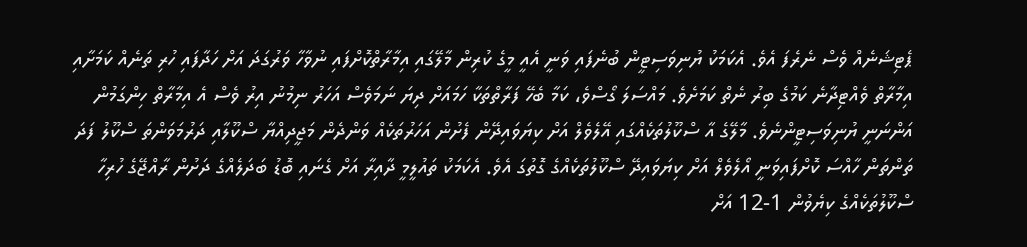ޕެޓިޝަނެއް ވެސް ނެރެފަ އެވެ. އެކަމަކު ޔުނިވަސިޓީން ބުނެފައި ވަނީ އެއީ މީގެ ކުރިން މާލޭގައި އިމާރާތްކޮށްފައި ނުވާހާ ވަރުގަދަ އަށް ހަދާފައި ހުރި ތަނެއް ކަމަށާއި އިމާރާތް ވެއްޓިދާނެ ކަމުގެ ބިރު ނެތް ކަމަށެވެ. މައްސަލަ ގޯސްވެ، ކަމާ ބެހޭ ފަރާތްތަކާ ހަމައަށް ދިޔަ ނަމަވެސް އަހަރު ނިމުނު އިރު ވެސް އެ އިމާރާތް ހިންގަމުން އަންނަނީ ޔުނިވަސިޓީންނެވެ. މާލޭގެ އާ ސްކޫލުތަކެއްގައި އޭލެވެލް އަށް ކިޔަވައިދޭން ފެށުން އަހަރުތަކެއް ވަންދެން މަޖީދިއްޔާ ސްކޫލާއި ދަރުމަވަންތަ ސްކޫލު ފަދަ ތަންތަން ހާއްސަ ކޮށްފައިވަނީ އޯލެވެލް އަށް ކިޔަވައިދޭ ސްކޫލުތަކެއްގެ ގޮތުގަ އެވެ. އެކަމަކު ތައުލީމީ ދާއިރާ އަށް ގެނައި ބޮޑު ބަދަލެއްގެ ދަށުން ރާއްޖޭގެ ހުރިހާ ސްކޫލުތަކެއްގެ ކިޔެވުން 1-12 އަށް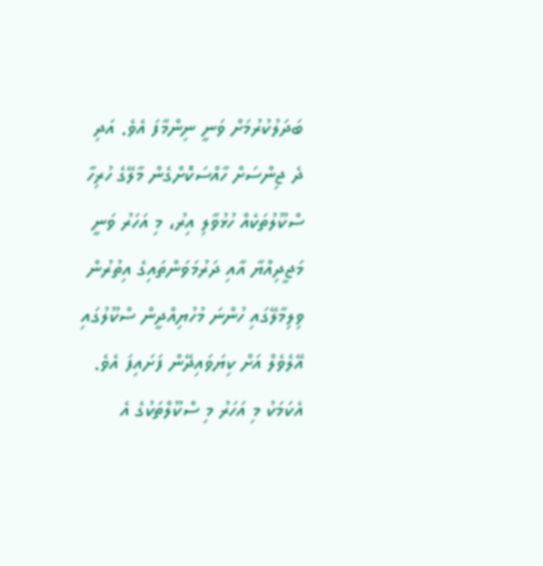ބަދަލުކުރުމަށް ވަނީ ނިންމާފަ އެވެ. އަދި ދެ ޖިންސަށް ހާއްސަކޮށްގެން މާލޭގެ ހުރިހާ ސްކޫލުތަކެއް ހުޅުވާލި އިރު، މި އަހަރު ވަނީ މަޖީދިއްޔާ އާއި ދަރުމަވަންތައިގެ އިތުރުން ވިލިމާލޭގައި ހުންނަ މުހުޔިއްދީން ސްކޫލުގައި އޭލެވެލް އަށް ކިޔަވައިދޭން ފަށައިފަ އެވެ. އެކަމަކު މި އަހަރު މި ސްކޫލްތަކުގެ އެ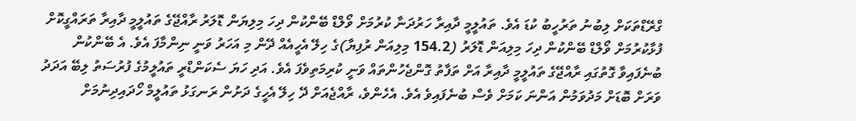ގްރޭޑްތަކަށް ލިބުނު ތަރުހީބު ކުޑަ އެވެ. ތައުލީމީ ދާއިރާ ހަރުދަނާ ކުރުމަށް ވޯލްޑް ބޭންކުން ދިހަ މިލިޔަން ޑޮލަރު ރާއްޖޭގެ ތައުލީމީ ދާއިރާ ތަރައްގީކޮށް ފުޅާކުރުމަށް ވޯލްޑް ބޭންކުން ދިހަ މިލިއަން ޑޮލަރު (154.2 މިލިއަން ރުފިޔާ)ގެ ހިލޭ އެހީއެއް ދޭން މި އަހަރު ވަނީ ނިންމާފަ އެވެ. އެ ބޭންކުން ބުނެފައިވާ ގޮތުގައި ރާއްޖޭގެ ތައުލީމީ ދާއިރާ އަށް ތަފާތު ގޮންޖެހުންތައް ވަނީ ކުރިމަތިވެފަ އެވެ. އަދި ހަޔަ ސެކަންޑްރީ ތައުލީމުގެ ފުރުސަތު ލިބޭ އަދަދު ވަރަށް ބޮޑަށް މަދުވަމުން އަންނަ ކަމަށް ވެސް ބުނެފައިވެ އެވެ. އެހެންވެ، ރާއްޖެއަށް ދޭ ހިލޭ އެހީގެ ދަށުން ރަނގަޅު ތައުލީމް ހޯދައިދިނުމަށް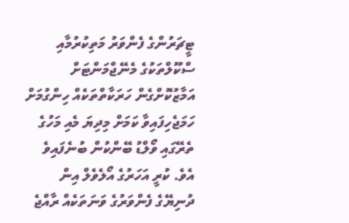ޓީޗަރުންގެ ފެންވަރު މަތިކުރުމާއި ސްކޫލްތަކުގެ މެނޭޖްމަންޓަށް އަމާޒުކޮށްގެން ހަރަކާތްތަކެއް ހިންގުމަށް ހަމަޖެހިފައިވާ ކަމަށް މިދިޔަ މެއި މަހުގެ ތެރޭގައި ވޯލްޑު ބޭންކުން ބުނެފައިވެ އެވެ. ކުރީ އަހަރުގެ އޯލެވެލް އިން ދުނިޔޭގެ ފެންވަރުގެ ވަނަތަކެއް ރާއްޖެ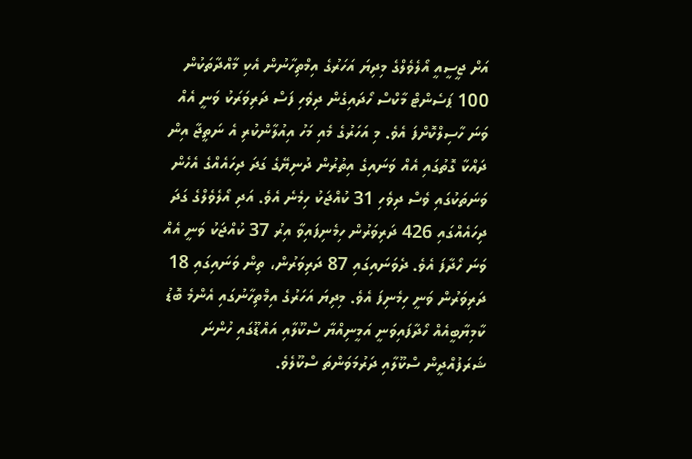އަށް ޖީސީއީ އޯލެވެލްގެ މިދިޔަ އަހަރުގެ އިމްތިހާނުން އެކި މާއްދާތަކުން 100 ޕަސެންޓް މާކްސް ހޯދައިގެން ދިވެހި ފަސް ދަރިވަރަކު ވަނީ އެއް ވަނަ ހާސިލްކޮށްފަ އެވެ. މި އަހަރުގެ މެއި މަހު އިއުލާންކުރި އެ ނަތީޖާ އިން ދައްކާ ގޮތުގައި އެއް ވަނައިގެ އިތުރުން ދުނިޔޭގެ ގަދަ ދިހައެއްގެ އެހެން ވަނަތަކުގައި ވެސް ދިވެހި 31 ކުއްޖަކު ހިމެނެ އެވެ. އަދި އޯލެވެލްގެ ގަދަ ދިހައެއްގައި 426 ދަރިވަރުން ހިމެނިފައިވާ އިރު 37 ކުއްޖަކު ވަނީ އެއް ވަނަ ހޯދާފަ އެވެ. ދެވަނައިގައި 87 ދަރިވަރުން، ތިން ވަނައިގައި 18 ދަރިވަރުން ވަނީ ހިމެނިފަ އެވެ. މިދިޔަ އަހަރުގެ އިމްތިހާނުގައި އެންމެ ބޮޑު ކާމިޔާބީއެއް ހޯދާފައިވަނީ އަމީނިއްޔާ ސްކޫލާއި އައްޑޫގައި ހުންނަ ޝަރަފުއްދީން ސްކޫލާއި ދަރުމަވަންތަ ސްކޫލެވެ.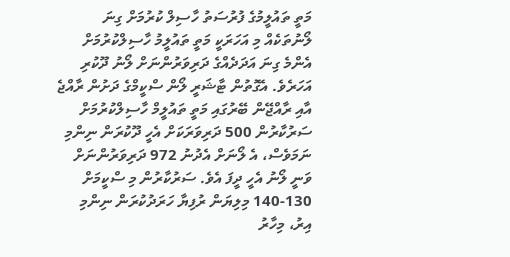މަތީ ތައުލީމުގެ ފުރުސަތު ހާސިލް ކުރުމަށް ގިނަ ލޯނުތަކެއް މި އަހަރަކީ މަތީ ތައުލީމު ހާސިލްކުރުމަށް އެންމެ ގިނަ އަދަދެއްގެ ދަރިވަރުންނަށް ލޯނު ދޫކުރި އަހަރެވެ. އެގޮތުން ޓާޝަރީ ލޯން ސްކީމްގެ ދަށުން ރާއްޖެ އާއި ރާއްޖޭން ބޭރުގައި މަތީ ތައުލީމް ހާސިލްކުރުމަށް ސަރުކާރުން 500 ދަރިވަރަކަށް އެހީ ދޫކުރަން ނިންމި ނަމަވެސް، އެ ލޯނަށް އެދުނު 972 ދަރިވަރުންނަށް ވަނީ ލޯނު އެހީ ދީފަ އެވެ. ސަރުކާރުން މި ސްކީމަށް 130-140 މިލިޔަން ރުފިޔާ ހަރަދުކުރަން ނިންމި އިރު، މިހާރު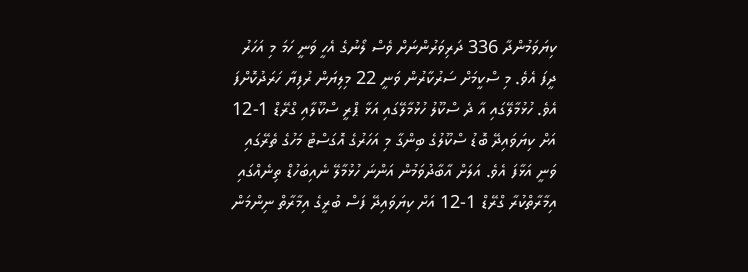ކިޔަވަމުންދާ 336 ދަރިވަރުންނަށް ވެސް ލޯނުގެ އެހީ ވަނީ ހަމަ މި އަހަރު ދީފަ އެވެ. މި ސްކީމަށް ސަރުކާރުން ވަނީ 22 މިލިޔަން ރުފިޔާ ހަރަދުކޮށްފަ އެވެ. ހުޅުމާލޭގައި އާ ދެ ސްކޫލު ހުޅުމާލޭގައި އަޅާ ޕްރީ ސްކޫލާއި ގްރޭޑް 1-12 އަށް ކިޔަވައިދޭ ބޮޑު ސްކޫލުގެ ބިންގާ މި އަހަރުގެ އޮގަސްޓު މަހުގެ ތެރޭގައި ވަނީ އަޅާފަ އެވެ. އަލަށް އާބާދުވަމުން އަންނަ ހުޅުމާލޭ ނެއިބަހުޑް ތިނެއްގައި އިމާރާތްކުރާ ގްރޭޑް 1-12 އަށް ކިޔަވައިދޭ ފަސް ބުރީގެ އިމާރާތް ނިންމަން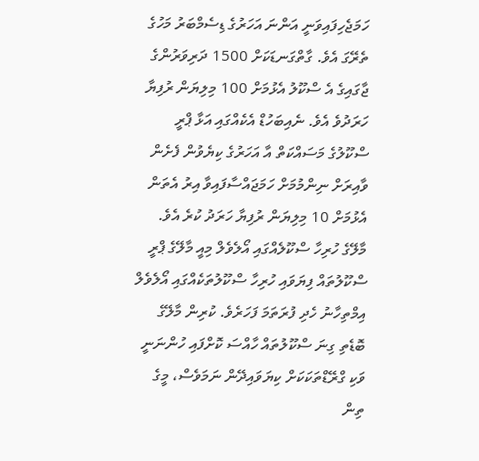ހަމަޖެހިފައިވަނީ އަންނަ އަހަރުގެ ޑިސެމްބަރު މަހުގެ ތެރޭގަ އެވެ. ގާތްގަނޑަކަށް 1500 ދަރިވަރުންގެ ޖާގައިގެ އެ ސްކޫލު އެޅުމަށް 100 މިލިޔަން ރުފިޔާ ހަރަދުވެ އެވެ. ނެއިބަހުޑް އެކެއްގައި އަޅާ ޕްރީ ސްކޫލުގެ މަސައްކަތް އާ އަހަރުގެ ކިޔެވުން ފެށެން ވާއިރަށް ނިންމުމަށް ހަމަޖައްސާފައިވާ އިރު އެތަން އެޅުމަށް 10 މިލިޔަން ރުފިޔާ ހަރަދު ކުރެ އެވެ. މާލޭގެ ހުރިހާ ސްކޫލެއްގައި އޯލެވެލް މިއީ މާލޭގެ ޕްރީ ސްކޫލުތައް ފިޔަވައި ހުރިހާ ސްކޫލުތަކެއްގައި އޯލެވެލް އިމްތިހާނު ހެދި ފުރަތަމަ ފަހަރެވެ. ކުރިން މާލޭގެ ބޮޑެތި ގިނަ ސްކޫލުތައް ހާއްސަ ކޮށްފައި ހުންނަނީ ވަކި ގްރޭޑްތަކަކަށް ކިޔަވައިދޭން ނަމަވެސް، މީގެ ތިން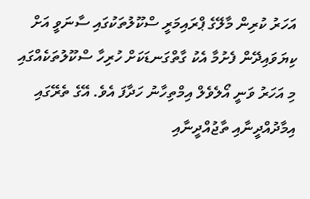އަހަރު ކުރިން މާލޭގެ ޕްރައިމަރީ ސްކޫލުތަކުގައި ސާނަވީ އަށް ކިޔަވައިދޭން ފެށުމާ އެކު ގާތްގަނޑަކަށް ހުރިހާ ސްކޫލުތަކެއްގައި މި އަހަރު ވަނީ އޯލެވެލް އިމްތިހާނު ހަދާފަ އެވެ. އޭގެ ތެރޭގައި އިމާދުއްދީނާއި ތާޖުއްދީނާއި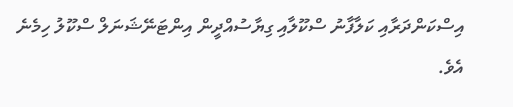އިސްކަންދަރާއި ކަލާފާނު ސްކޫލާއި ގިޔާސުއްދީން އިންޓަނޭޝަނަލް ސްކޫލު ހިމެނެ އެވެ.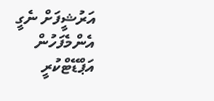އަރުޝީފަށް ނެގީ
އެންމެފަހުން އަޕްޑޭޓްކުރީ